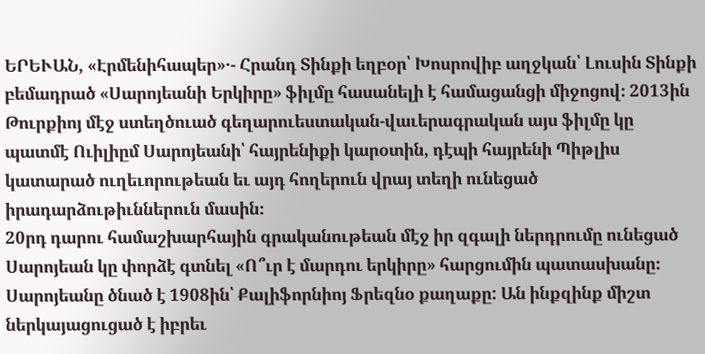ԵՐԵՒԱՆ, «Էրմենիհապեր»․- Հրանդ Տինքի եղբօր՝ Խոսրովիբ աղջկան՝ Լուսին Տինքի բեմադրած «Սարոյեանի Երկիրը» ֆիլմը հասանելի է համացանցի միջոցով։ 2013ին Թուրքիոյ մէջ ստեղծուած գեղարուեստական-վաւերագրական այս ֆիլմը կը պատմէ Ուիլիըմ Սարոյեանի՝ հայրենիքի կարօտին, դէպի հայրենի Պիթլիս կատարած ուղեւորութեան եւ այդ հողերուն վրայ տեղի ունեցած իրադարձութիւններուն մասին։
20րդ դարու համաշխարհային գրականութեան մէջ իր զգալի ներդրումը ունեցած Սարոյեան կը փորձէ գտնել «Ո՞ւր է մարդու երկիրը» հարցումին պատասխանը։
Սարոյեանը ծնած է 1908ին՝ Քալիֆորնիոյ Ֆրեզնօ քաղաքը: Ան ինքզինք միշտ ներկայացուցած է իբրեւ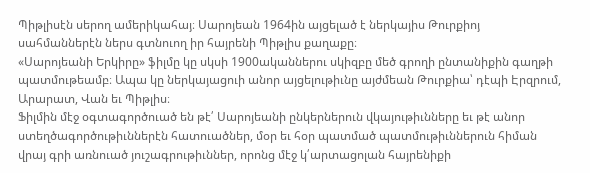Պիթլիսէն սերող ամերիկահայ։ Սարոյեան 1964ին այցելած է ներկայիս Թուրքիոյ սահմաններէն ներս գտնուող իր հայրենի Պիթլիս քաղաքը։
«Սարոյեանի Երկիրը» ֆիլմը կը սկսի 1900ականներու սկիզբը մեծ գրողի ընտանիքին գաղթի պատմութեամբ։ Ապա կը ներկայացուի անոր այցելութիւնը այժմեան Թուրքիա՝ դէպի Էրզրում, Արարատ, Վան եւ Պիթլիս։
Ֆիլմին մէջ օգտագործուած են թէ՛ Սարոյեանի ընկերներուն վկայութիւնները եւ թէ անոր ստեղծագործութիւններէն հատուածներ, մօր եւ հօր պատմած պատմութիւններուն հիման վրայ գրի առնուած յուշագրութիւններ, որոնց մէջ կ՛արտացոլան հայրենիքի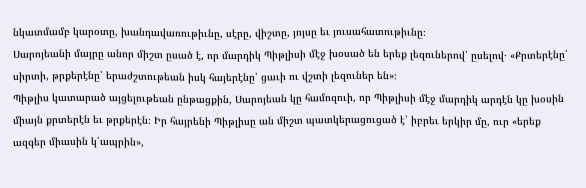նկատմամբ կարօտը, խանդավառութիւնը, սէրը, վիշտը, յոյսը եւ յուսահատութիւնը։
Սարոյեանի մայրը անոր միշտ ըսած է, որ մարդիկ Պիթլիսի մէջ խօսած են երեք լեզուներով՝ ըսելով․ «Քրտերէնը՝ սիրտի, թրքերէնը՝ երաժշտութեան իսկ հայերէնը՝ ցաւի ու վշտի լեզուներ են»։
Պիթլիս կատարած այցելութեան ընթացքին, Սարոյեան կը համոզուի, որ Պիթլիսի մէջ մարդիկ արդէն կը խօսին միայն քրտերէն եւ թրքերէն։ Իր հայրենի Պիթլիսը ան միշտ պատկերացուցած է՝ իբրեւ երկիր մը, ուր «երեք ազգեր միասին կ՛ապրին»,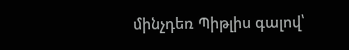մինչդեռ Պիթլիս գալով՝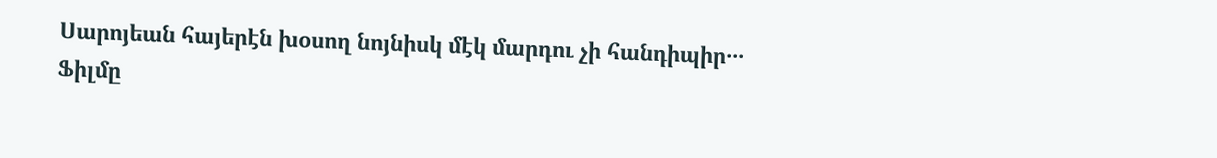Սարոյեան հայերէն խօսող նոյնիսկ մէկ մարդու չի հանդիպիր․․․
Ֆիլմը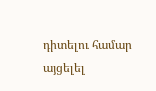դիտելու համար այցելել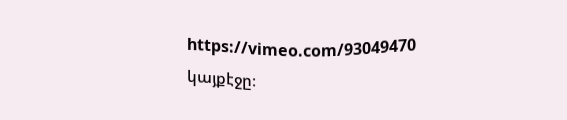https://vimeo.com/93049470 կայքէջը։